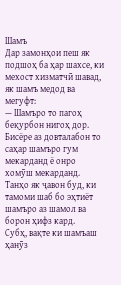Шамъ
Дар замонҳои пеш як подшоҳ ба ҳар шахсе, ки мехост хизматчӣ шавад, як шамъ медод ва мегуфт:
— Шамъро то пагоҳ беқурбон нигоҳ дор.
Бисёре аз довталабон то саҳар шамъро гум мекарданд ё онро хомӯш мекарданд. Танҳо як ҷавон буд, ки тамоми шаб бо эҳтиёт шамъро аз шамол ва борон ҳифз кард.
Субҳ, вақте ки шамъаш ҳанӯз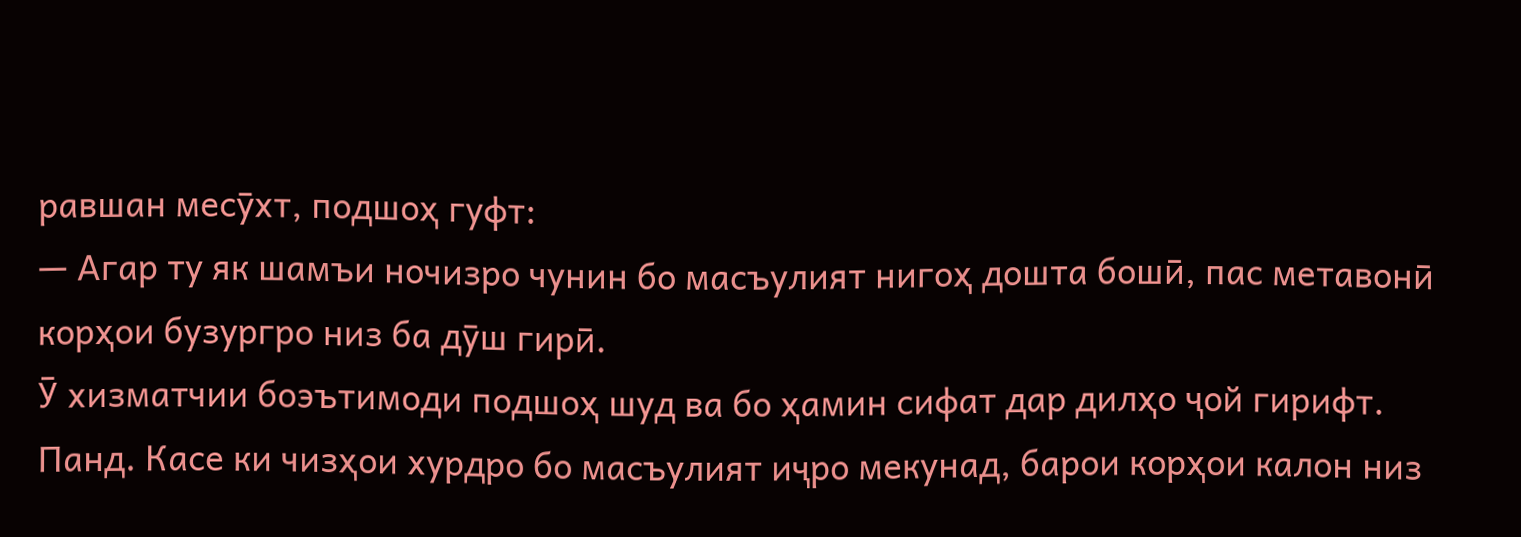равшан месӯхт, подшоҳ гуфт:
— Агар ту як шамъи ночизро чунин бо масъулият нигоҳ дошта бошӣ, пас метавонӣ корҳои бузургро низ ба дӯш гирӣ.
Ӯ хизматчии боэътимоди подшоҳ шуд ва бо ҳамин сифат дар дилҳо ҷой гирифт.
Панд. Касе ки чизҳои хурдро бо масъулият иҷро мекунад, барои корҳои калон низ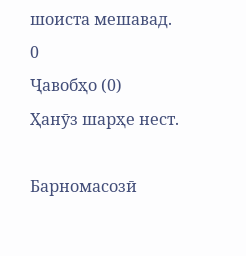шоиста мешавад.
0
Ҷавобҳо (0)
Ҳанӯз шарҳе нест.

Барномасозӣ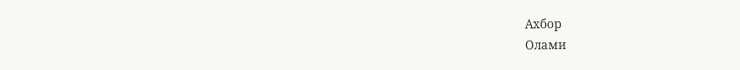Ахбор
Олами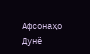Афсонаҳо
Дунё